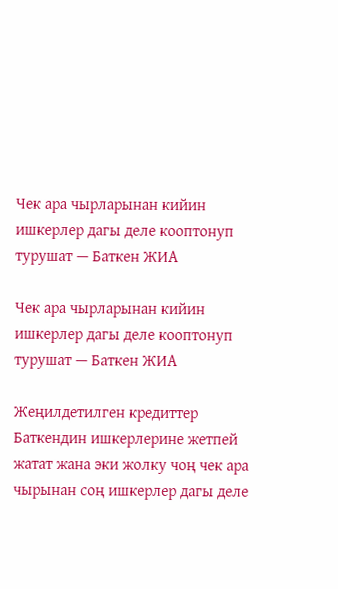Чек ара чырларынан кийин ишкерлер дагы деле кооптонуп турушат — Баткен ЖИА

Чек ара чырларынан кийин ишкерлер дагы деле кооптонуп турушат — Баткен ЖИА

Жеңилдетилген кредиттер Баткендин ишкерлерине жетпей жатат жана эки жолку чоң чек ара чырынан соң ишкерлер дагы деле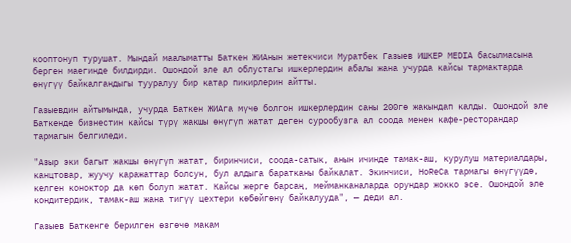кооптонуп турушат. Мындай маалыматты Баткен ЖИАнын жетекчиси Муратбек Газыев ИШКЕР MEDIA басылмасына берген маегинде билдирди. Ошондой эле ал облустагы ишкерлердин абалы жана учурда кайсы тармактарда өнүгүү байкалгандыгы тууралуу бир катар пикирлерин айтты.

Газыевдин айтымында, учурда Баткен ЖИАга мүчө болгон ишкерлердин саны 200гө жакындап калды. Ошондой эле Баткенде бизнестин кайсы түрү жакшы өнүгүп жатат деген сурообузга ал соода менен кафе-ресторандар тармагын белгиледи.

"Азыр эки багыт жакшы өнүгүп жатат, биринчиси, соода-сатык, анын ичинде тамак-аш, курулуш материалдары, канцтовар, жуучу каражаттар болсун, бул алдыга баратканы байкалат. Экинчиси, HoReCa тармагы өнүгүүдө, келген коноктор да көп болуп жатат. Кайсы жерге барсаң, мейманканаларда орундар жокко эсе. Ошондой эле кондитердик, тамак-аш жана тигүү цехтери көбөйгөнү байкалууда", — деди ал.

Газыев Баткенге берилген өзгөчө макам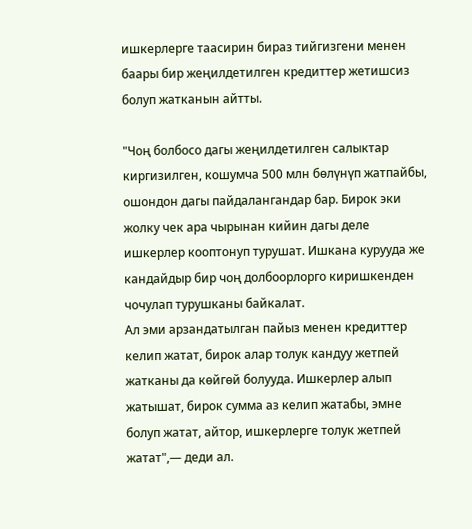ишкерлерге таасирин бираз тийгизгени менен баары бир жеңилдетилген кредиттер жетишсиз болуп жатканын айтты.

"Чоң болбосо дагы жеңилдетилген салыктар киргизилген, кошумча 500 млн бөлүнүп жатпайбы, ошондон дагы пайдалангандар бар. Бирок эки жолку чек ара чырынан кийин дагы деле ишкерлер кооптонуп турушат. Ишкана курууда же кандайдыр бир чоң долбоорлорго киришкенден чочулап турушканы байкалат.
Ал эми арзандатылган пайыз менен кредиттер келип жатат, бирок алар толук кандуу жетпей жатканы да көйгөй болууда. Ишкерлер алып жатышат, бирок сумма аз келип жатабы, эмне болуп жатат, айтор, ишкерлерге толук жетпей жатат",— деди ал.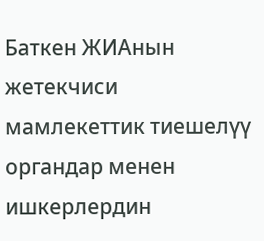Баткен ЖИАнын жетекчиси мамлекеттик тиешелүү органдар менен ишкерлердин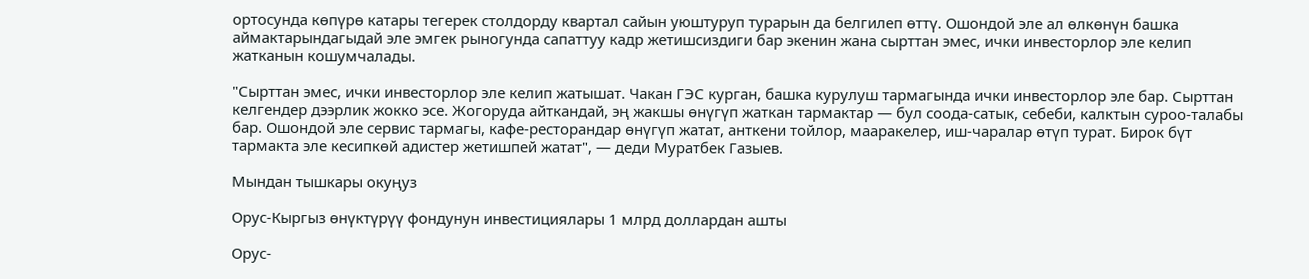ортосунда көпүрө катары тегерек столдорду квартал сайын уюштуруп турарын да белгилеп өттү. Ошондой эле ал өлкөнүн башка аймактарындагыдай эле эмгек рыногунда сапаттуу кадр жетишсиздиги бар экенин жана сырттан эмес, ички инвесторлор эле келип жатканын кошумчалады.

"Сырттан эмес, ички инвесторлор эле келип жатышат. Чакан ГЭС курган, башка курулуш тармагында ички инвесторлор эле бар. Сырттан келгендер дээрлик жокко эсе. Жогоруда айткандай, эң жакшы өнүгүп жаткан тармактар — бул соода-сатык, себеби, калктын суроо-талабы бар. Ошондой эле сервис тармагы, кафе-ресторандар өнүгүп жатат, анткени тойлор, мааракелер, иш-чаралар өтүп турат. Бирок бүт тармакта эле кесипкөй адистер жетишпей жатат", — деди Муратбек Газыев.

Мындан тышкары окуңуз

Орус-Кыргыз өнүктүрүү фондунун инвестициялары 1 млрд доллардан ашты

Орус-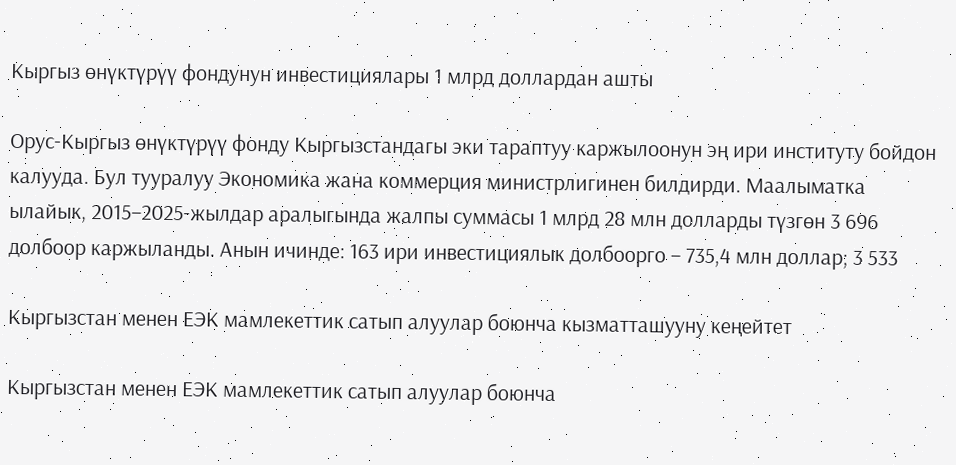Кыргыз өнүктүрүү фондунун инвестициялары 1 млрд доллардан ашты

Орус-Кыргыз өнүктүрүү фонду Кыргызстандагы эки тараптуу каржылоонун эң ири институту бойдон калууда. Бул тууралуу Экономика жана коммерция министрлигинен билдирди. Маалыматка ылайык, 2015–2025-жылдар аралыгында жалпы суммасы 1 млрд 28 млн долларды түзгөн 3 696 долбоор каржыланды. Анын ичинде: 163 ири инвестициялык долбоорго – 735,4 млн доллар; 3 533

Кыргызстан менен ЕЭК мамлекеттик сатып алуулар боюнча кызматташууну кеңейтет

Кыргызстан менен ЕЭК мамлекеттик сатып алуулар боюнча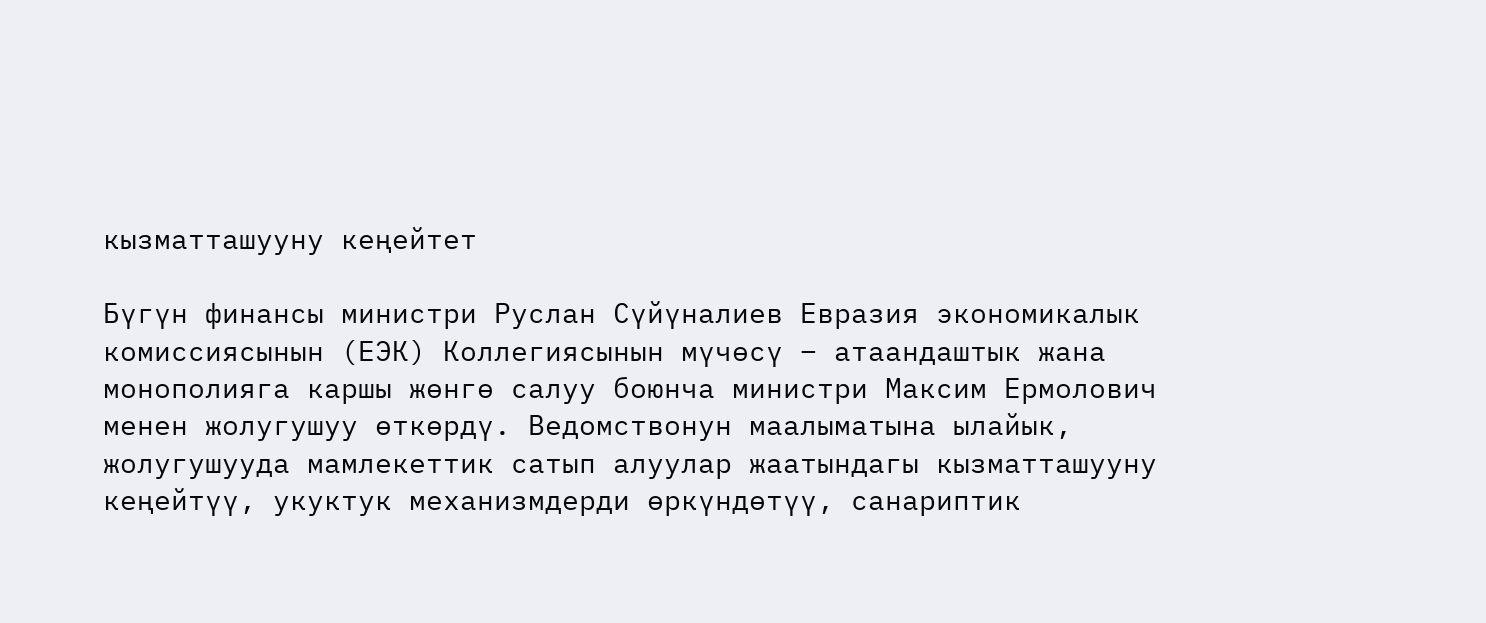кызматташууну кеңейтет

Бүгүн финансы министри Руслан Сүйүналиев Евразия экономикалык комиссиясынын (ЕЭК) Коллегиясынын мүчөсү – атаандаштык жана монополияга каршы жөнгө салуу боюнча министри Максим Ермолович менен жолугушуу өткөрдү. Ведомствонун маалыматына ылайык, жолугушууда мамлекеттик сатып алуулар жаатындагы кызматташууну кеңейтүү, укуктук механизмдерди өркүндөтүү, санариптик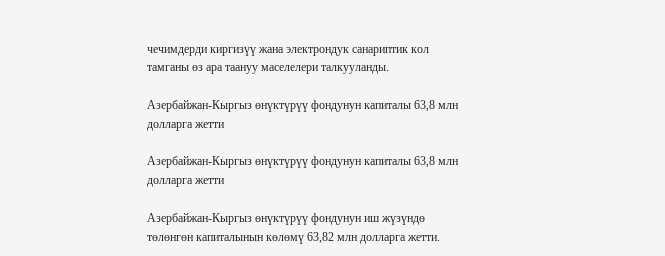чечимдерди киргизүү жана электрондук санариптик кол тамганы өз ара таануу маселелери талкууланды.

Азербайжан-Кыргыз өнүктүрүү фондунун капиталы 63,8 млн долларга жетти

Азербайжан-Кыргыз өнүктүрүү фондунун капиталы 63,8 млн долларга жетти

Азербайжан-Кыргыз өнүктүрүү фондунун иш жүзүндө төлөнгөн капиталынын көлөмү 63,82 млн долларга жетти.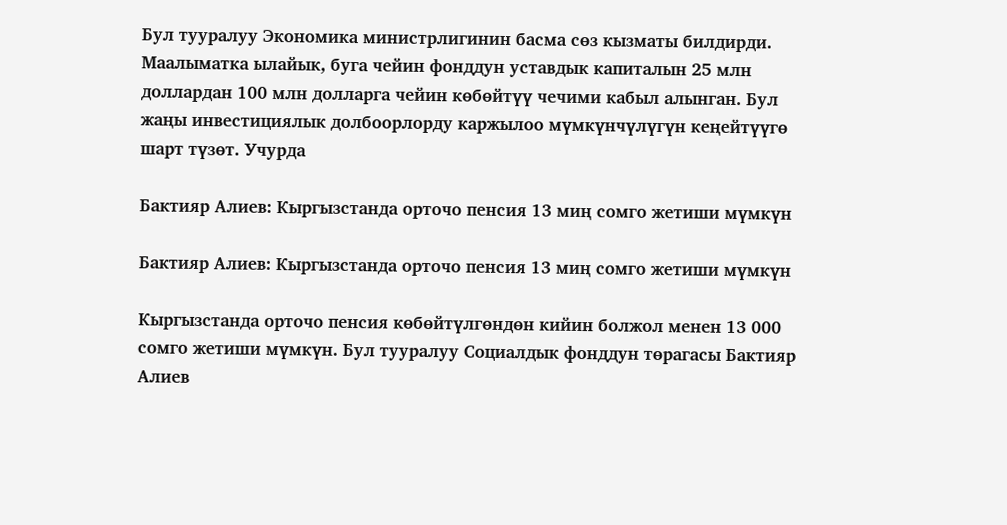Бул тууралуу Экономика министрлигинин басма сөз кызматы билдирди. Маалыматка ылайык, буга чейин фонддун уставдык капиталын 25 млн доллардан 100 млн долларга чейин көбөйтүү чечими кабыл алынган. Бул жаңы инвестициялык долбоорлорду каржылоо мүмкүнчүлүгүн кеңейтүүгө шарт түзөт. Учурда

Бактияр Алиев: Кыргызстанда орточо пенсия 13 миң сомго жетиши мүмкүн

Бактияр Алиев: Кыргызстанда орточо пенсия 13 миң сомго жетиши мүмкүн

Кыргызстанда орточо пенсия көбөйтүлгөндөн кийин болжол менен 13 000 сомго жетиши мүмкүн. Бул тууралуу Социалдык фонддун төрагасы Бактияр Алиев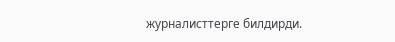журналисттерге билдирди.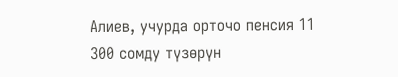Алиев, учурда орточо пенсия 11 300 сомду түзөрүн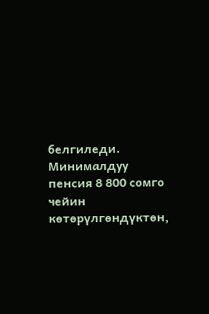белгиледи. Минималдуу пенсия 8 800 сомго чейин көтөрүлгөндүктөн,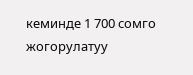кеминде 1 700 сомго жогорулатуу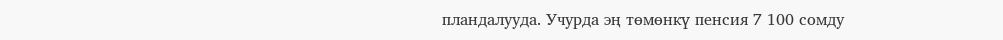пландалууда. Учурда эң төмөнкү пенсия 7 100 сомду